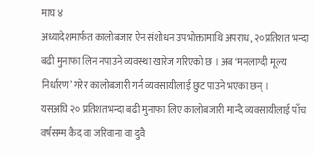माघ ४
अध्यादेशमार्फत कालोबजार ऐन संशोधन उपभोक्तामाथि अपराध, २०प्रतिशत भन्दा बढी मुनाफा लिन नपाउने व्यवस्था खारेज गरिएको छ । अब ‘मनलाग्दी मूल्य निर्धारण’ गरेर कालोबजारी गर्न व्यवसायीलाई छुट पाउने भएका छन् ।
यसअघि २० प्रतिशतभन्दा बढी मुनाफा लिए कालोबजारी मान्दै व्यवसायीलाई पाँच वर्षसम्म कैद वा जरिवाना वा दुवै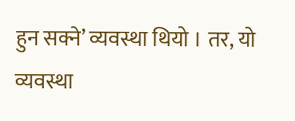हुन सक्ने’ व्यवस्था थियो । तर, यो व्यवस्था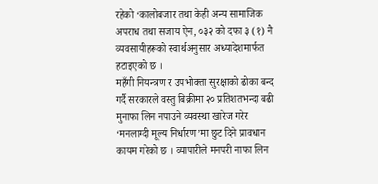रहेको ‘कालोबजार तथा केही अन्य सामाजिक अपराध तथा सजाय ऐन, ०३२ को दफा ३ (१) नै व्यवसायीहरूको स्वार्थअनुसार अध्यादेशमार्फत हटाइएको छ ।
महँगी नियन्त्रण र उपभोक्ता सुरक्षाको ढोका बन्द गर्दै सरकारले वस्तु बिक्रीमा २० प्रतिशतभन्दा बढी मुनाफा लिन नपाउने व्यवस्था खारेज गरेर ‘मनलाग्दी मूल्य निर्धारण’मा छुट दिने प्रावधान कायम गरेको छ । व्यापारीले मनपरी नाफा लिन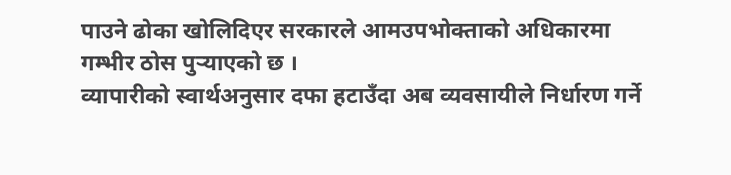पाउने ढोका खोलिदिएर सरकारले आमउपभोक्ताको अधिकारमा गम्भीर ठोस पुर्‍याएको छ ।
व्यापारीको स्वार्थअनुसार दफा हटाउँदा अब व्यवसायीले निर्धारण गर्ने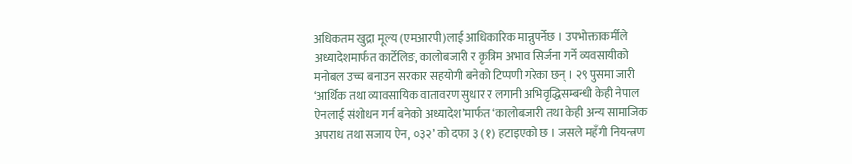अधिकतम खुद्रा मूल्य (एमआरपी)लाई आधिकारिक मान्नुपर्नेछ । उपभोक्ताकर्मीले अध्यादेशमार्फत कार्टेलिङ, कालोबजारी र कृत्रिम अभाव सिर्जना गर्ने व्यवसायीको मनोबल उच्च बनाउन सरकार सहयोगी बनेको टिप्पणी गरेका छन् । २९ पुसमा जारी ‘आर्थिक तथा व्यावसायिक वातावरण सुधार र लगानी अभिवृद्धिसम्बन्धी केही नेपाल ऐनलाई संशोधन गर्न बनेको अध्यादेश’मार्फत ‘कालोबजारी तथा केही अन्य सामाजिक अपराध तथा सजाय ऐन, ०३२’ को दफा ३ (१) हटाइएको छ । जसले महँगी नियन्त्रण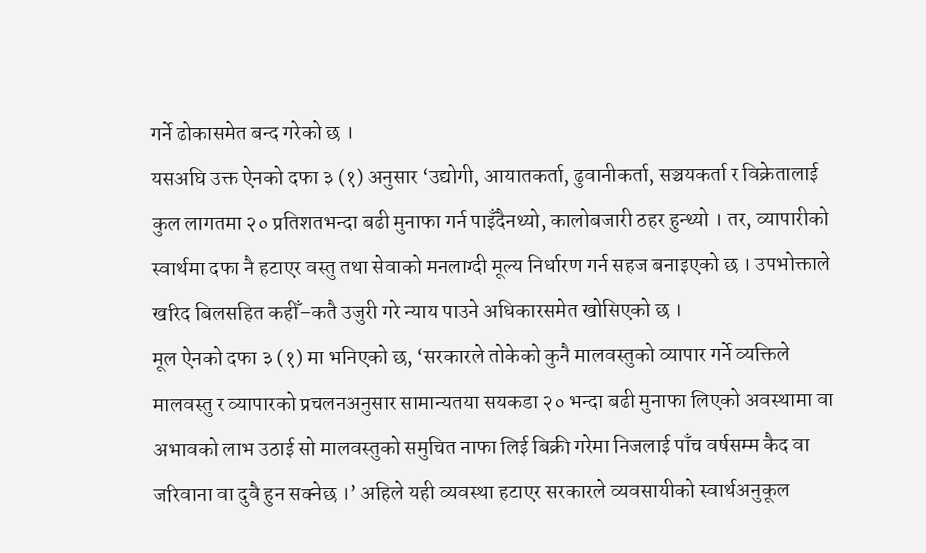गर्ने ढोकासमेत बन्द गरेको छ ।
यसअघि उक्त ऐनको दफा ३ (१) अनुसार ‘उद्योगी, आयातकर्ता, ढुवानीकर्ता, सञ्चयकर्ता र विक्रेतालाई कुल लागतमा २० प्रतिशतभन्दा बढी मुनाफा गर्न पाइँदैनथ्यो, कालोबजारी ठहर हुन्थ्यो । तर, व्यापारीको स्वार्थमा दफा नै हटाएर वस्तु तथा सेवाको मनलाग्दी मूल्य निर्धारण गर्न सहज बनाइएको छ । उपभोक्ताले खरिद बिलसहित कहीँ–कतै उजुरी गरे न्याय पाउने अधिकारसमेत खोसिएको छ ।
मूल ऐनको दफा ३ (१) मा भनिएको छ, ‘सरकारले तोकेको कुनै मालवस्तुको व्यापार गर्ने व्यक्तिले मालवस्तु र व्यापारको प्रचलनअनुसार सामान्यतया सयकडा २० भन्दा बढी मुनाफा लिएको अवस्थामा वा अभावको लाभ उठाई सो मालवस्तुको समुचित नाफा लिई बिक्री गरेमा निजलाई पाँच वर्षसम्म कैद वा जरिवाना वा दुवै हुन सक्नेछ ।’ अहिले यही व्यवस्था हटाएर सरकारले व्यवसायीको स्वार्थअनुकूल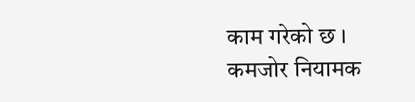काम गरेको छ ।
कमजोर नियामक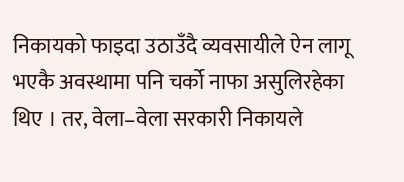निकायको फाइदा उठाउँदै व्यवसायीले ऐन लागू भएकै अवस्थामा पनि चर्को नाफा असुलिरहेका थिए । तर, वेला–वेला सरकारी निकायले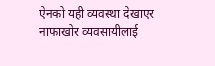ऐनको यही व्यवस्था देखाएर नाफाखोर व्यवसायीलाई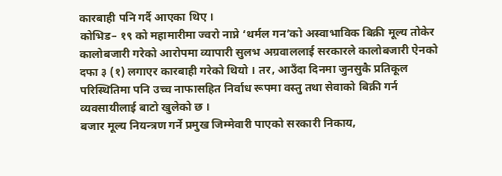कारबाही पनि गर्दै आएका थिए ।
कोभिड– १९ को महामारीमा ज्वरो नाप्ने ‘थर्मल गन’को अस्वाभाविक बिक्री मूल्य तोकेर कालोबजारी गरेको आरोपमा व्यापारी सुलभ अग्रवाललाई सरकारले कालोबजारी ऐनको दफा ३ (१) लगाएर कारबाही गरेको थियो । तर, आउँदा दिनमा जुनसुकै प्रतिकूल परिस्थितिमा पनि उच्च नाफासहित निर्वाध रूपमा वस्तु तथा सेवाको बिक्री गर्न व्यवसायीलाई बाटो खुलेको छ ।
बजार मूल्य नियन्त्रण गर्ने प्रमुख जिम्मेवारी पाएको सरकारी निकाय,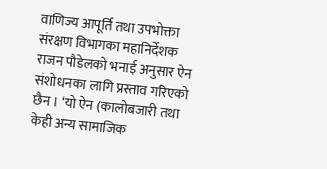वाणिज्य आपूर्ति तथा उपभोक्ता संरक्षण विभागका महानिर्देशक राजन पौडेलको भनाई अनुसार ऐन संशोधनका लागि प्रस्ताव गरिएको छैन । ‘यो ऐन (कालोबजारी तथा केही अन्य सामाजिक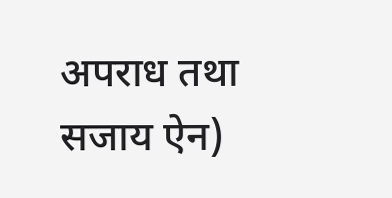अपराध तथा सजाय ऐन)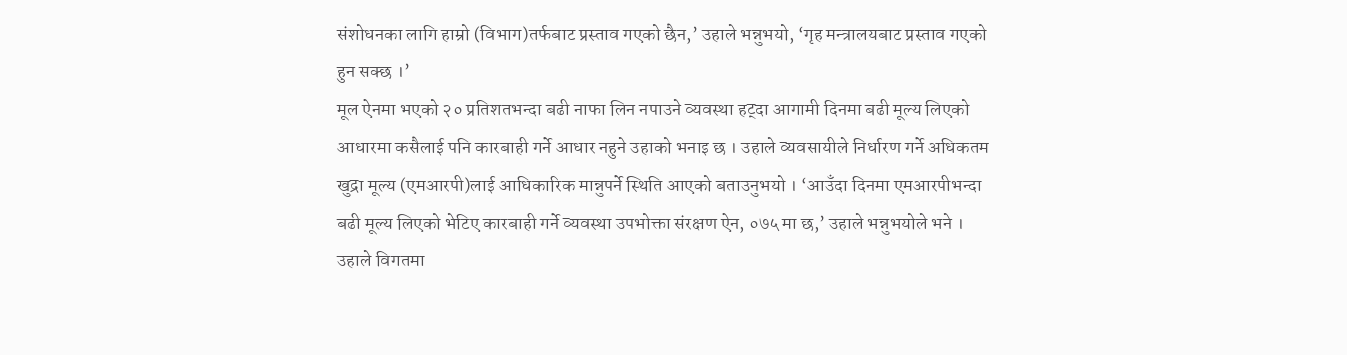संशोधनका लागि हाम्रो (विभाग)तर्फबाट प्रस्ताव गएको छैन,’ उहाले भन्नुभयो, ‘गृह मन्त्रालयबाट प्रस्ताव गएको हुन सक्छ ।’
मूल ऐनमा भएको २० प्रतिशतभन्दा बढी नाफा लिन नपाउने व्यवस्था हट्दा आगामी दिनमा बढी मूल्य लिएको आधारमा कसैलाई पनि कारबाही गर्ने आधार नहुने उहाको भनाइ छ । उहाले व्यवसायीले निर्धारण गर्ने अधिकतम खुद्रा मूल्य (एमआरपी)लाई आधिकारिक मान्नुपर्ने स्थिति आएको बताउनुभयो । ‘आउँदा दिनमा एमआरपीभन्दा बढी मूल्य लिएको भेटिए कारबाही गर्ने व्यवस्था उपभोक्ता संरक्षण ऐन, ०७५ मा छ,’ उहाले भन्नुभयोले भने । उहाले विगतमा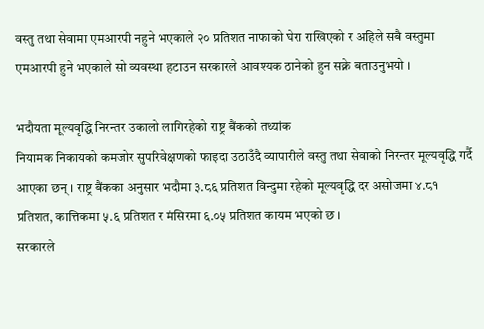वस्तु तथा सेवामा एमआरपी नहुने भएकाले २० प्रतिशत नाफाको घेरा राखिएको र अहिले सबै वस्तुमा एमआरपी हुने भएकाले सो व्यवस्था हटाउन सरकारले आवश्यक ठानेको हुन सक्ने बताउनुभयो ।

भदौयता मूल्यवृद्धि निरन्तर उकालो लागिरहेको राष्ट्र बैंकको तथ्यांक
नियामक निकायको कमजोर सुपरिवेक्षणको फाइदा उठाउँदै व्यापारीले वस्तु तथा सेवाको निरन्तर मूल्यवृद्धि गर्दै आएका छन् । राष्ट्र बैंकका अनुसार भदौमा ३.८६ प्रतिशत विन्दुमा रहेको मूल्यवृद्धि दर असोजमा ४.८१ प्रतिशत, कात्तिकमा ५.६ प्रतिशत र मंसिरमा ६.०५ प्रतिशत कायम भएको छ ।
सरकारले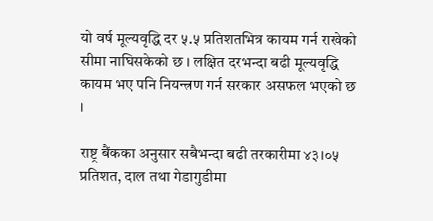यो वर्ष मूल्यवृद्धि दर ५.५ प्रतिशतभित्र कायम गर्न राखेको सीमा नाघिसकेको छ । लक्षित दरभन्दा बढी मूल्यवृद्धि कायम भए पनि नियन्त्रण गर्न सरकार असफल भएको छ ।

राष्ट्र बैंकका अनुसार सबैभन्दा बढी तरकारीमा ४३।०५ प्रतिशत, दाल तथा गेडागुडीमा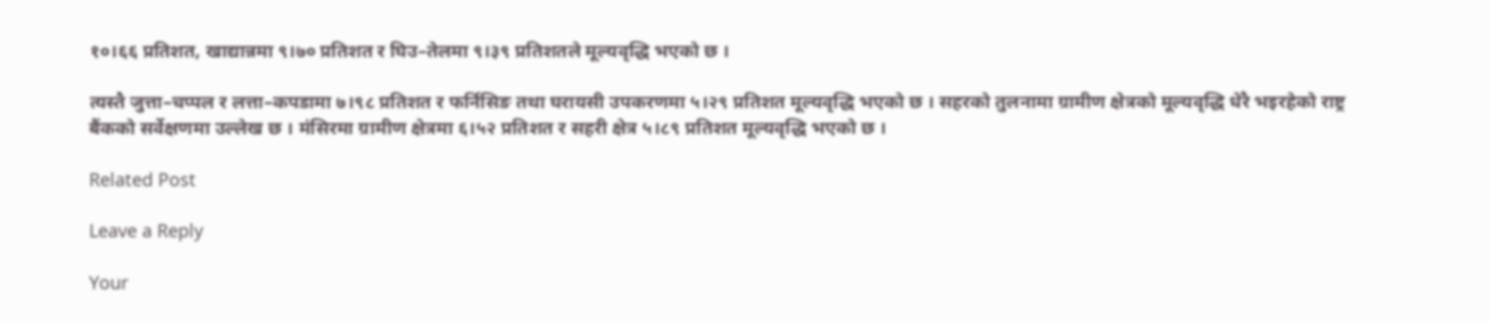१०।६६ प्रतिशत, खाद्यान्नमा ९।७० प्रतिशत र घिउ–तेलमा ९।३९ प्रतिशतले मूल्यवृद्धि भएको छ ।

त्यस्तै जुत्ता–चप्पल र लत्ता–कपडामा ७।९८ प्रतिशत र फर्निसिङ तथा घरायसी उपकरणमा ५।२९ प्रतिशत मूल्यवृद्धि भएको छ । सहरको तुलनामा ग्रामीण क्षेत्रको मूल्यवृद्धि धेरै भइरहेको राष्ट्र बैंकको सर्वेक्षणमा उल्लेख छ । मंसिरमा ग्रामीण क्षेत्रमा ६।५२ प्रतिशत र सहरी क्षेत्र ५।८९ प्रतिशत मूल्यवृद्धि भएको छ ।

Related Post

Leave a Reply

Your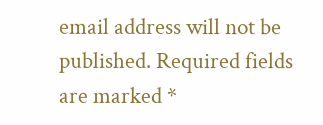email address will not be published. Required fields are marked *